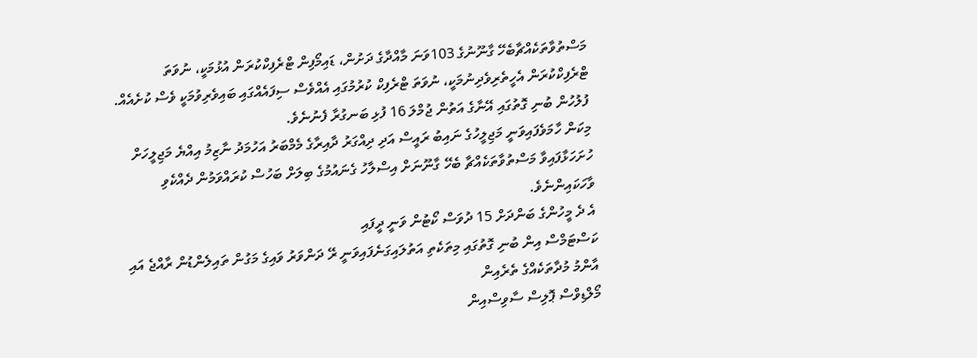މަސްތުވާތަކެއްޗާބެހޭ ގާނޫނުގެ 103ވަނަ މާއްދާގެ ދަށުން، ޑައިމޯފިން ޓްރެފިކްކުރަން އުޅުމަކީ، ނުވަތަ ޓްރެފިކްކުރަން އެހީތެރިވެދިނުމަކީ، ނުވަތަ ޓްރެފިކް ކުރުމުގައި އެއްވެސް ސިފައެއްގައި ބައިވެރިވުމަކީ ވެސް ކުށެއެއް.
ފުލުހުން ބުނި ގޮތުގައި އޭނާގެ އަތުން ޖުމްލަ 16 ފުޅި ބަނގުރާ ފެނުނެވެ.
މިކަން ހާމަވެފައިވަނީ މަޖިލީހުގެ ނައިބު ރައީސް އަދި ދިއްގަރު ދާއިރާގެ މެމްބަރު އަހުމަދު ނާޒިމު އިއްޔެ މަޖިލީހަށް ހުށަހަޅާފައިވާ މަސްތުވާތަކެއްޗާ ބެހޭ ގާނޫނަށް އިސްލާހު ގެނައުމުގެ ބިލަށް ބަހުސް ކުރައްވަމުން ދެއްކެވި ވާހަކައިންނެވެ.
އެ ދެ މީހުންގެ ބަންދަށް 15 ދުވަސް ކޯޓުން ވަނީ ދީފައި
ކަސްޓަމްސް އިން ބުނި ގޮތުގައި މިތަކެތި އަތުލައިގަނެފައިވަނީ ރޭ ދަންވަރު ވައިގެ މަގުން ތައިލެންޑުން ރާއްޖެ އައި އާންމު މުދާތަކެއްގެ ތެރެއިން
މޯލްޑިވްސް ޕޮލިސް ސާވިސްއިން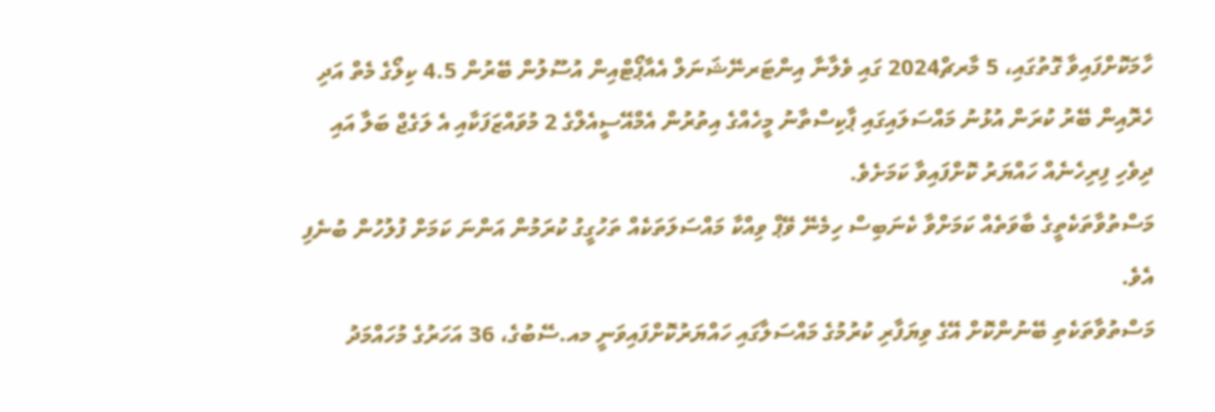ހާމަކޮށްފައިވާ ގޮތުގައި، 5 މާރޗް2024 ގައި ވެލާނާ އިންޓަރނޭޝަނަލް އެއާޕޯޓްއިން އުސޫލުން ބޭރުން 4.5 ކިލޯގެ މެތް އަދި ހެރޮއިން ބޭރު ކުރަން އުޅުނު މައްސަލައިގައި ޕާކިސްތާނު މީހެއްގެ އިތުރުން އެމްއޭސީއެލްގެ 2 މުވައްޒަފަކާއި އެ ލަގެޖް ބަލާ އައި ދިވެހި ފިރިހެނެއް ހައްޔަރު ކޮށްފައިވާ ކަމަށެވެ.
މަސްތުވާތަކެތީގެ ބާވަތެއް ކަމަށްވާ ކެނަބިސް ހިމެނޭ ވޭޕް ވިއްކާ މައްސަލަތަކެއް ތަހުގީގު ކުރަމުން އަންނަ ކަމަށް ފުލުހުން ބުނެފި އެވެ.
މަސްތުވާތަކެތި ބޭނުންކޮށް އޭގެ ވިޔަފާރި ކުރުމުގެ މައްސަލާގައި ހައްޔަރުކޮށްފައިވަނީ މއ.ސޭބުގެ، 36 އަހަރުގެ މުހައްމަދު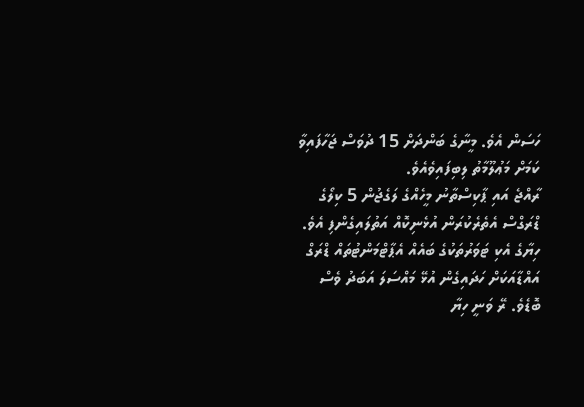ހަސަން އެވެ. މީނާގެ ބަންދަށް 15 ދުވަސް ޖަހާފައިވާ ކަމަށް މަޢުލޫމާތު ލިބިފައިވެއެވެ.
ރާއްޖެ އައި ޕާކިސްތާނު މީހެއްގެ ލަގެޖުން 5 ކިލޯގެ ޑްރަގްސް އެތެރެކުރަން އުޅެނިކޮއް އަތުލައިގެންފި އެވެ.
ހިޔާގެ އެކި ޓަވަރުތަކުގެ ބައެއް އެޕާޓްމަންޓުތައް ޑްރަގް އައްޑާއަކަށް ހަދައިގެން އުޅޭ މައްސަލަ އަބަދު ވެސް ބޮޑެވެ. ރޭ ވަނީ ހިޔާ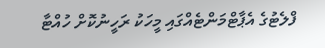ފްލެޓުގެ އެޕާޓްމަންޓެއްގައި މީހަކު ރަހީނުކޮށް ހުއްޓާ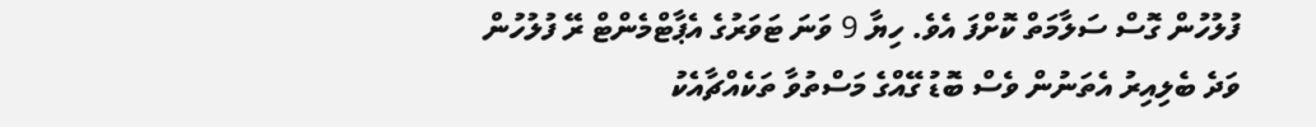ފުލުހުން ގޮސް ސަލާމަތް ކޮށްފަ އެވެ. ހިޔާ 9 ވަނަ ޓަވަރުގެ އެޕާޓްމެންޓް ރޭ ފުލުހުން ވަދެ ބެލިއިރު އެތަނުން ވެސް ބޮޑު ގޭއްގެ މަސްތުވާ ތަކެއްޗާއެކު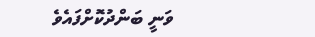ވަނީ ބަންދުކޮށްފައެވެ